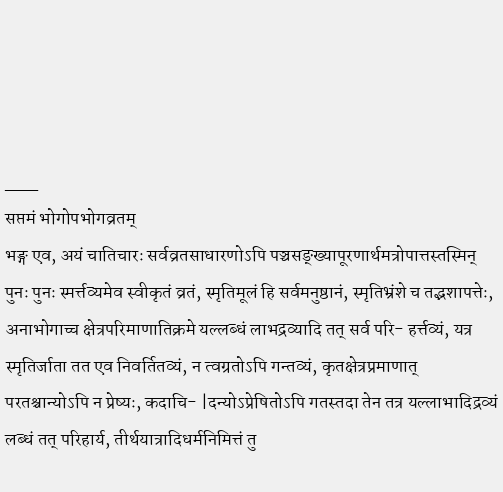___
सप्तमं भोगोपभोगव्रतम्
भङ्ग एव, अयं चातिचारः सर्वव्रतसाधारणोऽपि पञ्चसङ्ख्यापूरणार्थमत्रोपात्तस्तस्मिन् पुनः पुनः स्मर्त्तव्यमेव स्वीकृतं व्रतं, स्मृतिमूलं हि सर्वमनुष्ठानं, स्मृतिभ्रंशे च तद्भशापत्तेः, अनाभोगाच्च क्षेत्रपरिमाणातिक्रमे यल्लब्धं लाभद्रव्यादि तत् सर्व परि- हर्त्तव्यं, यत्र स्मृतिर्जाता तत एव निवर्तितव्यं, न त्वग्रतोऽपि गन्तव्यं, कृतक्षेत्रप्रमाणात् परतश्चान्योऽपि न प्रेष्यः, कदाचि- |दन्योऽप्रेषितोऽपि गतस्तदा तेन तत्र यल्लाभादिद्रव्यं लब्धं तत् परिहार्य, तीर्थयात्रादिधर्मनिमित्तं तु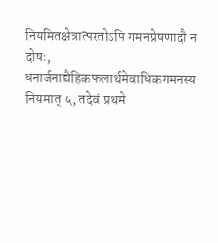नियमितक्षेत्रात्परतोऽपि गमनप्रेषणादौ न दोषः, धनार्जनाद्यैहिकफलार्थमेवाधिकगमनस्य नियमात् ५, तदेवं प्रथमे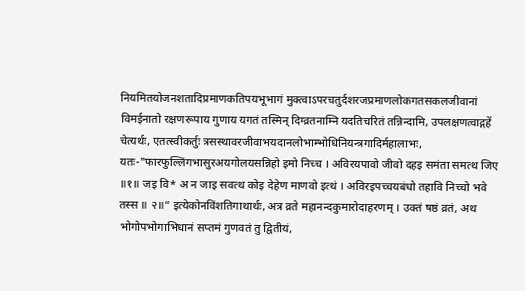नियमितयोजनशतादिप्रमाणकतिपयभूभागं मुक्त्वाऽपरचतुर्दशरजप्रमाणलोकगतसकलजीवानां विमईनातो रक्षणरूपाय गुणाय यगतं तस्मिन् दिग्व्रतनाम्नि यदतिचरितं तन्निन्दामि, उपलक्षणत्वाद्गहें चेत्यर्थः, एतत्स्वीकर्तुः त्रसस्थावरजीवाभयदानलोभाम्भोधिनियन्त्रगादिर्महालाभः, यतः-"फारफुल्लिंगभासुरअयगोलयसन्निहो इमो निच्च । अविरयपावो जीवो दहइ समंता समत्थ जिए ॥१॥ जइ वि* अ न जाइ सवत्थ कोइ देहेण माणवो इत्थं । अविरइपच्चयबंधो तहावि निच्चो भवे तस्स ॥ २॥” इत्येकोनविंशतिगाथार्थः, अत्र व्रते महानन्दकुमारोदाहरणम् । उक्तं षष्ठं व्रतं, अथ भोगोपभोगाभिधानं सप्तमं गुणवतं तु द्वितीयं,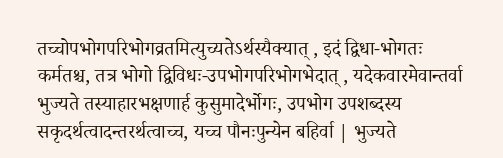तच्चोपभोगपरिभोगव्रतमित्युच्यतेऽर्थस्यैक्यात् , इदं द्विधा-भोगतः कर्मतश्च, तत्र भोगो द्विविधः-उपभोगपरिभोगभेदात् , यदेकवारमेवान्तर्वा भुज्यते तस्याहारभक्षणार्ह कुसुमादेर्भोगः, उपभोग उपशब्दस्य सकृदर्थत्वादन्तरर्थत्वाच्च, यच्च पौनःपुन्येन बहिर्वा | भुज्यते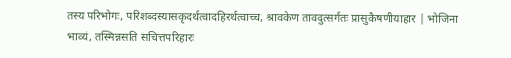तस्य परिभोगः, परिशब्दस्यासकृदर्थत्वादहिरर्थत्वाच्च, श्रावकेण तावदुत्सर्गतः प्रासुकैषणीयाहार | भोजिना भाव्यं, तस्मिन्नसति सचित्तपरिहारः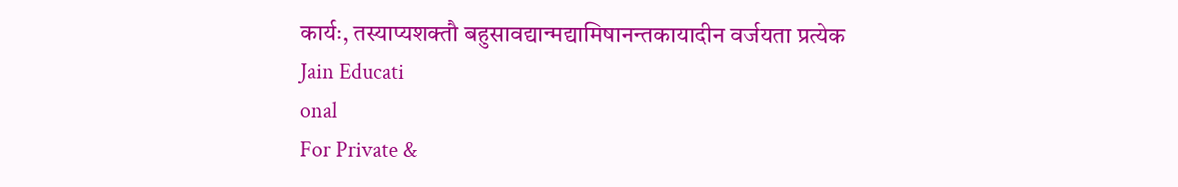कार्यः, तस्याप्यशक्तौ बहुसावद्यान्मद्यामिषानन्तकायादीन वर्जयता प्रत्येक
Jain Educati
onal
For Private &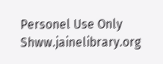Personel Use Only
Shww.jainelibrary.org